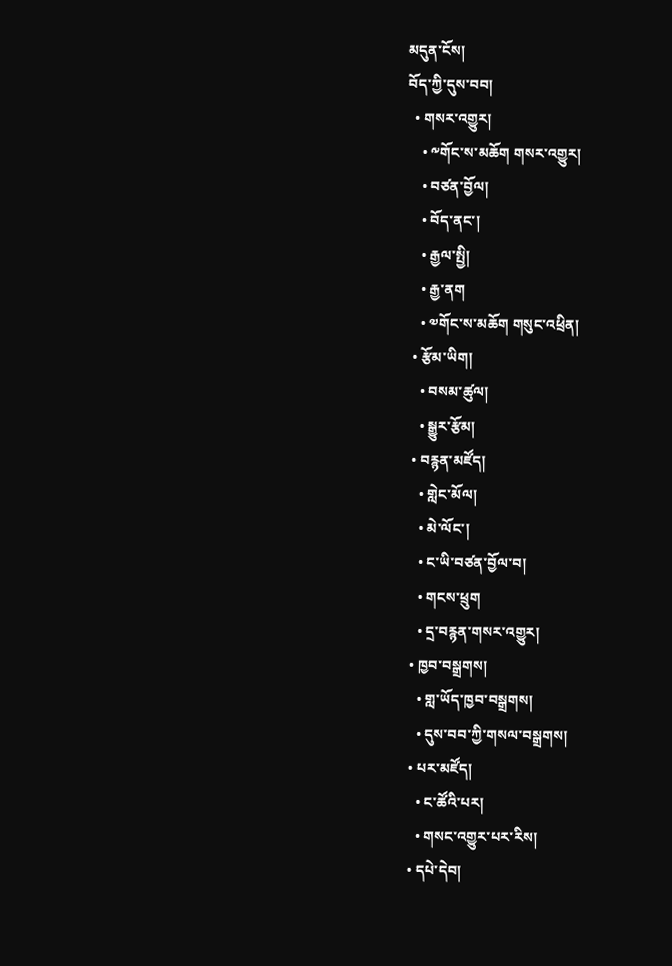མདུན་ངོས།
བོད་ཀྱི་དུས་བབ།
  • གསར་འགྱུར།
    • ༸གོང་ས་མཆོག གསར་འགྱུར།
    • བཙན་བྱོལ།
    • བོད་ནང་།
    • རྒྱལ་སྤྱི།
    • རྒྱ་ནག
    • ༧གོང་ས་མཆོག གསུང་འཕྲིན།
  • རྩོམ་ཡིག།
    • བསམ་ཚུལ།
    • སྒྱུར་རྩོམ།
  • བརྙན་མཛོད།
    • གླེང་མོལ།
    • མེ་ལོང་།
    • ང་ཡི་བཙན་བྱོལ་བ།
    • གངས་ཕྲུག
    • དྲ་བརྙན་གསར་འགྱུར།
  • ཁྱབ་བསྒྲགས།
    • གླ་ཡོད་ཁྱབ་བསྒྲགས།
    • དུས་བབ་ཀྱི་གསལ་བསྒྲགས།
  • པར་མཛོད།
    • ང་ཚོའི་པར།
    • གསང་འགྱུར་པར་རིས།
  • དཔེ་དེབ།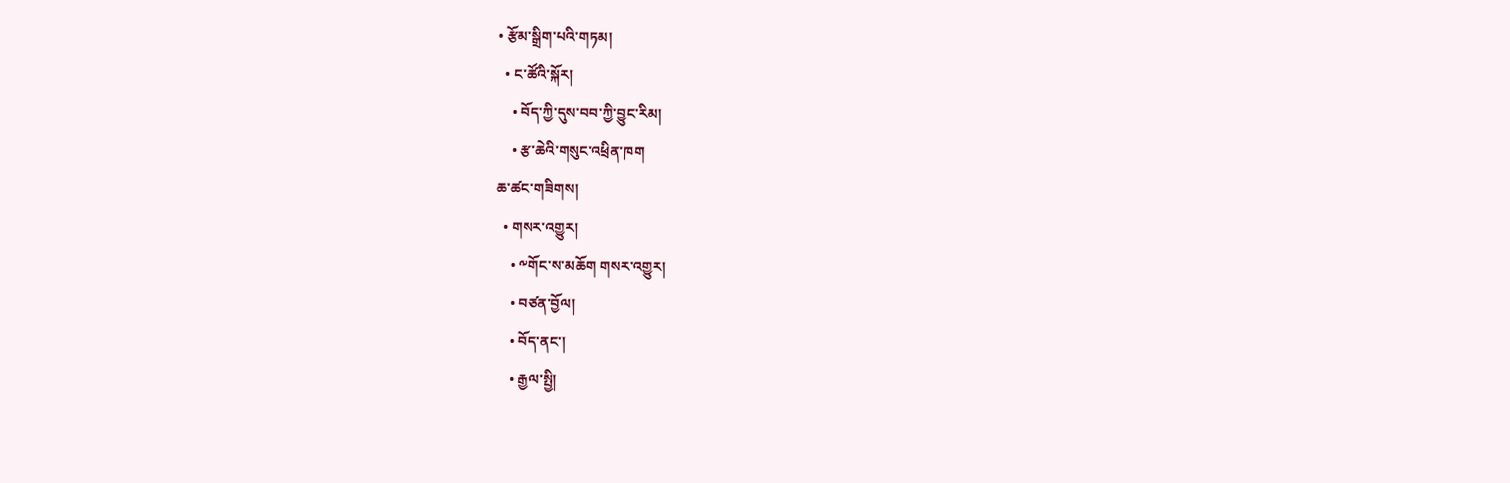• རྩོམ་སྒྲིག་པའི་གཏམ།
  • ང་ཚོའི་སྐོར།
    • བོད་ཀྱི་དུས་བབ་ཀྱི་བྱུང་རིམ།
    • རྩ་ཆེའི་གསུང་འཕྲིན་ཁག
ཆ་ཚང་གཟིགས།
  • གསར་འགྱུར།
    • ༸གོང་ས་མཆོག གསར་འགྱུར།
    • བཙན་བྱོལ།
    • བོད་ནང་།
    • རྒྱལ་སྤྱི།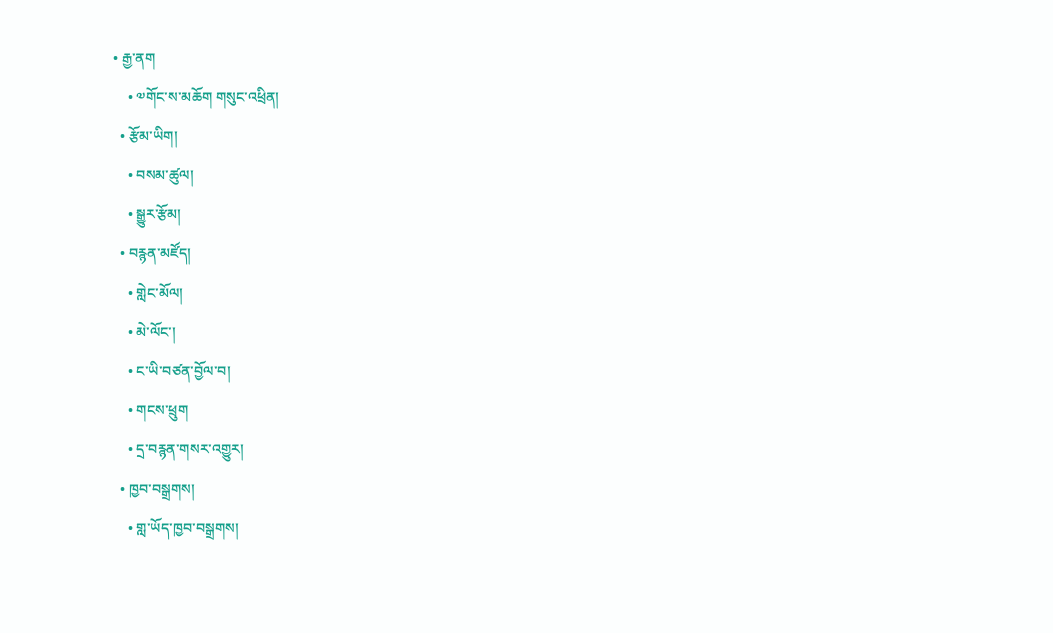• རྒྱ་ནག
    • ༧གོང་ས་མཆོག གསུང་འཕྲིན།
  • རྩོམ་ཡིག།
    • བསམ་ཚུལ།
    • སྒྱུར་རྩོམ།
  • བརྙན་མཛོད།
    • གླེང་མོལ།
    • མེ་ལོང་།
    • ང་ཡི་བཙན་བྱོལ་བ།
    • གངས་ཕྲུག
    • དྲ་བརྙན་གསར་འགྱུར།
  • ཁྱབ་བསྒྲགས།
    • གླ་ཡོད་ཁྱབ་བསྒྲགས།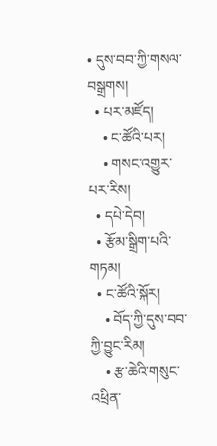• དུས་བབ་ཀྱི་གསལ་བསྒྲགས།
  • པར་མཛོད།
    • ང་ཚོའི་པར།
    • གསང་འགྱུར་པར་རིས།
  • དཔེ་དེབ།
  • རྩོམ་སྒྲིག་པའི་གཏམ།
  • ང་ཚོའི་སྐོར།
    • བོད་ཀྱི་དུས་བབ་ཀྱི་བྱུང་རིམ།
    • རྩ་ཆེའི་གསུང་འཕྲིན་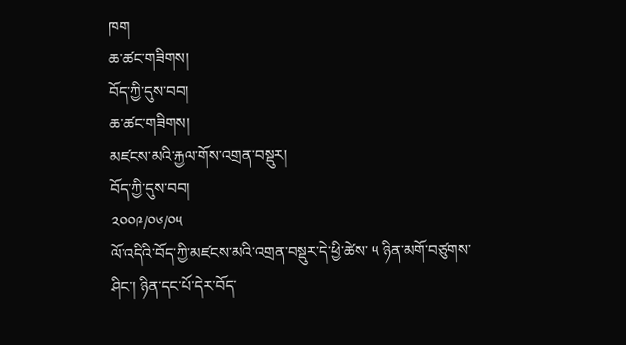ཁག
ཆ་ཚང་གཟིགས།
བོད་ཀྱི་དུས་བབ།
ཆ་ཚང་གཟིགས།
མཛངས་མའི་རྐྱལ་གོས་འགྲན་བསྡུར།
བོད་ཀྱི་དུས་བབ།
༢༠༠༩/༠༦/༠༥
ལོ་འདིའི་བོད་ཀྱི་མཛངས་མའི་འགྲན་བསྡུར་དེ་ཕྱི་ཚེས་ ༥ ཉིན་མགོ་བཙུགས་ཤིང་། ཉིན་དང་པོ་དེར་བོད་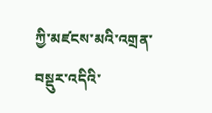ཀྱི་མཛངས་མའི་འགྲན་བསྡུར་འདིའི་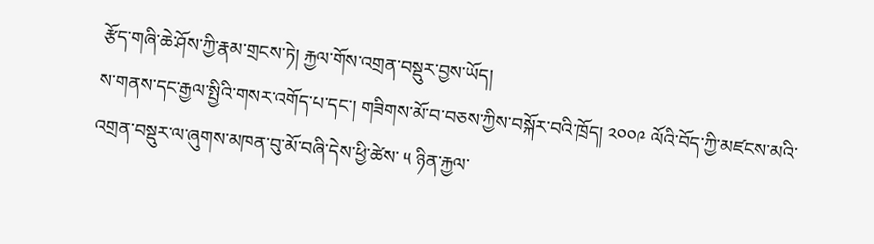རྩོད་གཞི་ཆེ་ཤོས་ཀྱི་རྣམ་གྲངས་ཏེ། རྐྱལ་གོས་འགྲན་བསྡུར་བྱས་ཡོད།
ས་གནས་དང་རྒྱལ་སྤྱིའི་གསར་འགོད་པ་དང་། གཟིགས་མོ་བ་བཅས་ཀྱིས་བསྐོར་བའི་ཁྲོད། ༢༠༠༩ ལོའི་བོད་ཀྱི་མཛངས་མའི་འགྲན་བསྡུར་ལ་ཞུགས་མཁན་བུ་མོ་བཞི་དེས་ཕྱི་ཚེས་ ༥ ཉིན་རྐྱལ་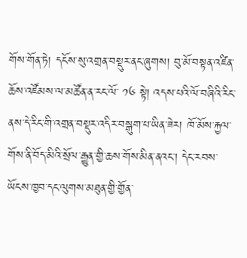གོས་གོན་ཏེ། དངོས་སུ་འགྲན་བསྡུར་ནང་ཞུགས། བུ་མོ་བསྟན་འཛིན་ཆོས་འཛོམས་ལ་མཚོན་ན་རང་ལོ་ ༡༦ སྟེ། འདས་པའི་ལོ་བཞིའི་རིང་ནས་དེ་རིང་གི་འགྲན་བསྡུར་འདིར་བསྒུག་པ་ཡིན་ཟེར། ཁོ་མོས་རྐྱལ་གོས་ནི་བོད་མིའི་སྲོལ་རྒྱུན་གྱི་ཆས་གོས་མིན་ནའང་། དེང་རབས་ཡོངས་ཁྱབ་དང་ལུགས་མཐུན་གྱི་གྱོན་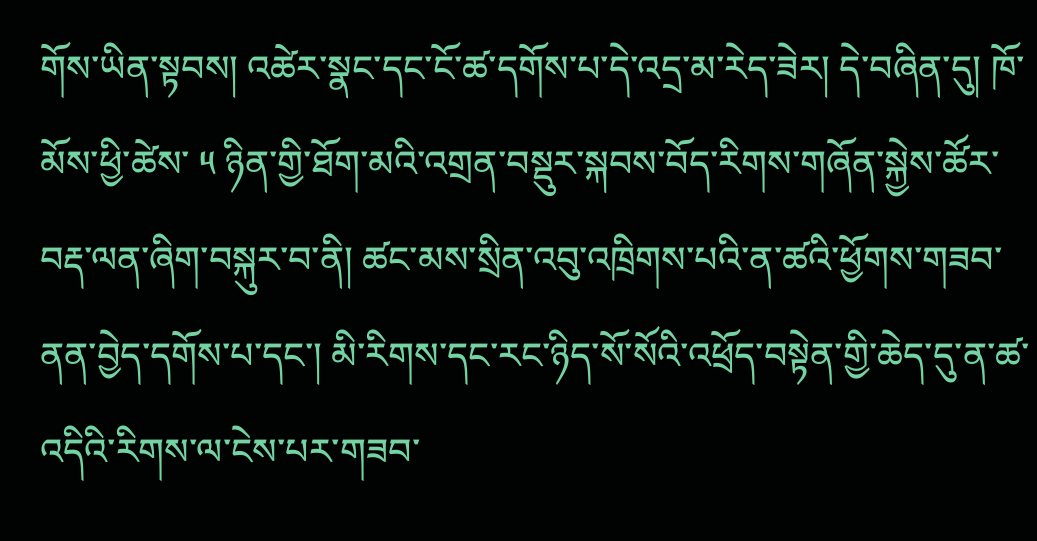གོས་ཡིན་སྟབས། འཚེར་སྣང་དང་ངོ་ཚ་དགོས་པ་དེ་འདྲ་མ་རེད་ཟེར། དེ་བཞིན་དུ། ཁོ་མོས་ཕྱི་ཚེས་ ༥ ཉིན་གྱི་ཐོག་མའི་འགྲན་བསྡུར་སྐབས་བོད་རིགས་གཞོན་སྐྱེས་ཚོར་བརྡ་ལན་ཞིག་བསྐུར་བ་ནི། ཚང་མས་སྲིན་འབུ་འཁྲིགས་པའི་ན་ཚའི་ཕྱོགས་གཟབ་ནན་བྱེད་དགོས་པ་དང་། མི་རིགས་དང་རང་ཉིད་སོ་སོའི་འཕྲོད་བསྟེན་གྱི་ཆེད་དུ་ན་ཚ་འདིའི་རིགས་ལ་ངེས་པར་གཟབ་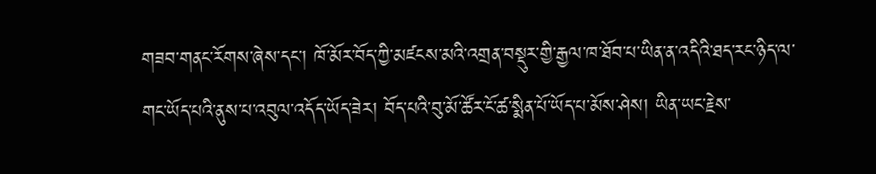གཟབ་གནང་རོགས་ཞེས་དང་། ཁོ་མོར་བོད་ཀྱི་མཛངས་མའི་འགྲན་བསྡུར་གྱི་རྒྱལ་ཁ་ཐོབ་པ་ཡིན་ན་འདིའི་ཐད་རང་ཉིད་ལ་གང་ཡོད་པའི་ནུས་པ་འབུལ་འདོད་ཡོད་ཟེར། བོད་པའི་བུ་མོ་ཚོར་ངོ་ཚ་སྨིན་པོ་ཡོད་པ་མོས་ཤེས། ཡིན་ཡང་རྗེས་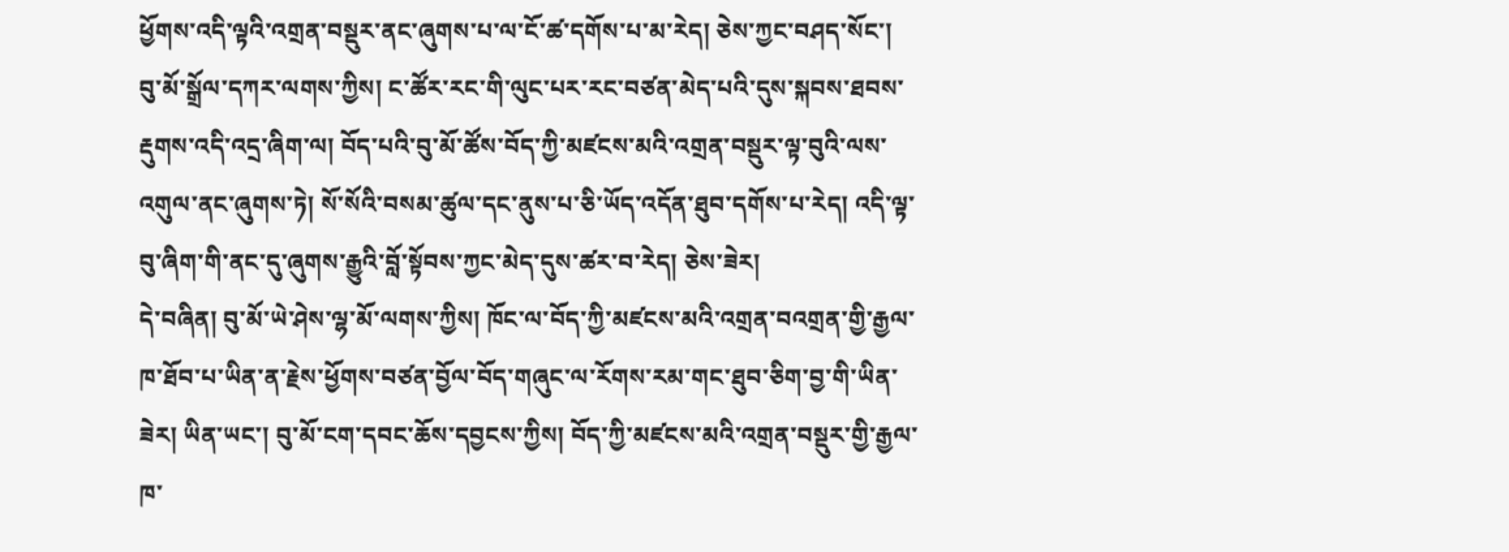ཕྱོགས་འདི་ལྟའི་འགྲན་བསྡུར་ནང་ཞུགས་པ་ལ་ངོ་ཚ་དགོས་པ་མ་རེད། ཅེས་ཀྱང་བཤད་སོང་།
བུ་མོ་སྒྲོལ་དཀར་ལགས་ཀྱིས། ང་ཚོར་རང་གི་ལུང་པར་རང་བཙན་མེད་པའི་དུས་སྐབས་ཐབས་རྡུགས་འདི་འདྲ་ཞིག་ལ། བོད་པའི་བུ་མོ་ཚོས་བོད་ཀྱི་མཛངས་མའི་འགྲན་བསྡུར་ལྟ་བུའི་ལས་འགུལ་ནང་ཞུགས་ཏེ། སོ་སོའི་བསམ་ཚུལ་དང་ནུས་པ་ཅི་ཡོད་འདོན་ཐུབ་དགོས་པ་རེད། འདི་ལྟ་བུ་ཞིག་གི་ནང་དུ་ཞུགས་རྒྱུའི་བློ་སྟོབས་ཀྱང་མེད་དུས་ཚར་བ་རེད། ཅེས་ཟེར།
དེ་བཞིན། བུ་མོ་ཡེ་ཤེས་ལྷ་མོ་ལགས་ཀྱིས། ཁོང་ལ་བོད་ཀྱི་མཛངས་མའི་འགྲན་བའགྲན་གྱི་རྒྱལ་ཁ་ཐོབ་པ་ཡིན་ན་རྗེས་ཕྱོགས་བཙན་བྱོལ་བོད་གཞུང་ལ་རོགས་རམ་གང་ཐུབ་ཅིག་བྱ་གི་ཡིན་ཟེར། ཡིན་ཡང་། བུ་མོ་ངག་དབང་ཆོས་དབྱངས་ཀྱིས། བོད་ཀྱི་མཛངས་མའི་འགྲན་བསྡུར་གྱི་རྒྱལ་ཁ་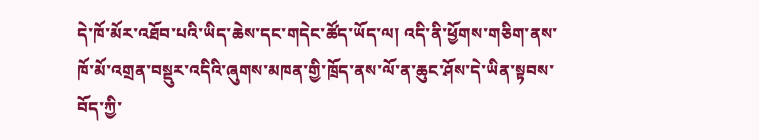དེ་ཁོ་མོར་འཐོབ་པའི་ཡིད་ཆེས་དང་གདེང་ཚོད་ཡོད་ལ། འདི་ནི་ཕྱོགས་གཅིག་ནས་ཁོ་མོ་འགྲན་བསྡུར་འདིའི་ཞུགས་མཁན་གྱི་ཁྲོད་ནས་ལོ་ན་ཆུང་ཤོས་དེ་ཡིན་སྟབས་བོད་ཀྱི་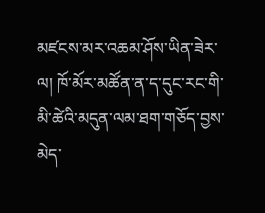མཛངས་མར་འཆམ་ཤོས་ཡིན་ཟེར་ལ། ཁོ་མོར་མཚོན་ན་ད་དུང་རང་གི་མི་ཚེའི་མདུན་ལམ་ཐག་གཅོད་བྱས་མེད་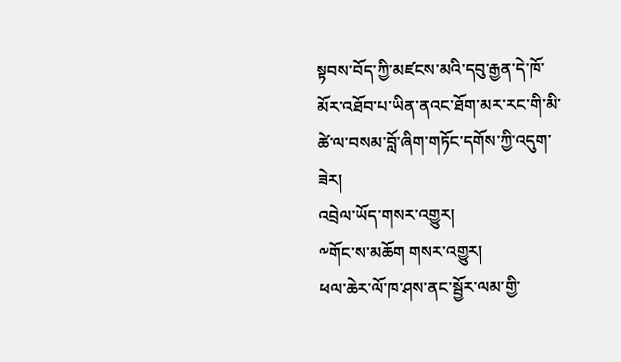སྟབས་བོད་ཀྱི་མཛངས་མའི་དབུ་རྒྱན་དེ་ཁོ་མོར་འཐོབ་པ་ཡིན་ནའང་ཐོག་མར་རང་གི་མི་ཚེ་ལ་བསམ་བློ་ཞིག་གཏོང་དགོས་ཀྱི་འདུག་ཟེར།
འབྲེལ་ཡོད་གསར་འགྱུར།
༸གོང་ས་མཆོག གསར་འགྱུར།
ཕལ་ཆེར་ལོ་ཁ་ཤས་ནང་སྦྱོར་ལམ་གྱི་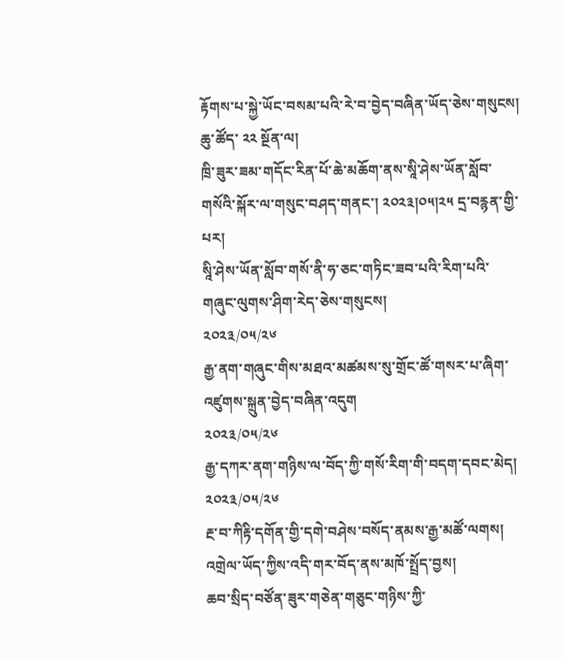རྟོགས་པ་སྐྱེ་ཡོང་བསམ་པའི་རེ་བ་བྱེད་བཞིན་ཡོད་ཅེས་གསུངས།
ཆུ་ཚོད་ ༢༢ སྔོན་ལ།
ཁྲི་ཟུར་ཟམ་གདོང་རིན་པོ་ཆེ་མཆོག་ནས་སཱི་ཤེས་ཡོན་སློབ་གསོའི་སྐོར་ལ་གསུང་བཤད་གནང་། ༢༠༢༣།༠༥།༢༥ དྲ་བརྙན་གྱི་པར།
སཱི་ཤེས་ཡོན་སློབ་གསོ་ནི་ཧ་ཅང་གཏིང་ཟབ་པའི་རིག་པའི་གཞུང་ལུགས་ཤིག་རེད་ཅེས་གསུངས།
༢༠༢༣/༠༥/༢༦
རྒྱ་ནག་གཞུང་གིས་མཐའ་མཚམས་སུ་གྲོང་ཚོ་གསར་པ་ཞིག་འཛུགས་སྐྲུན་བྱེད་བཞིན་འདུག
༢༠༢༣/༠༥/༢༦
རྒྱ་དཀར་ནག་གཉིས་ལ་བོད་ཀྱི་གསོ་རིག་གི་བདག་དབང་མེད།
༢༠༢༣/༠༥/༢༦
རྔ་བ་ཀིརྟི་དགོན་གྱི་དགེ་བཤེས་བསོད་ནམས་རྒྱ་མཚོ་ལགས། འགྲེལ་ཡོད་ཀྱིས་འདི་གར་བོད་ནས་མཁོ་སྤྲོད་བྱས།
ཆབ་སྲིད་བཙོན་ཟུར་གཅེན་གཅུང་གཉིས་ཀྱི་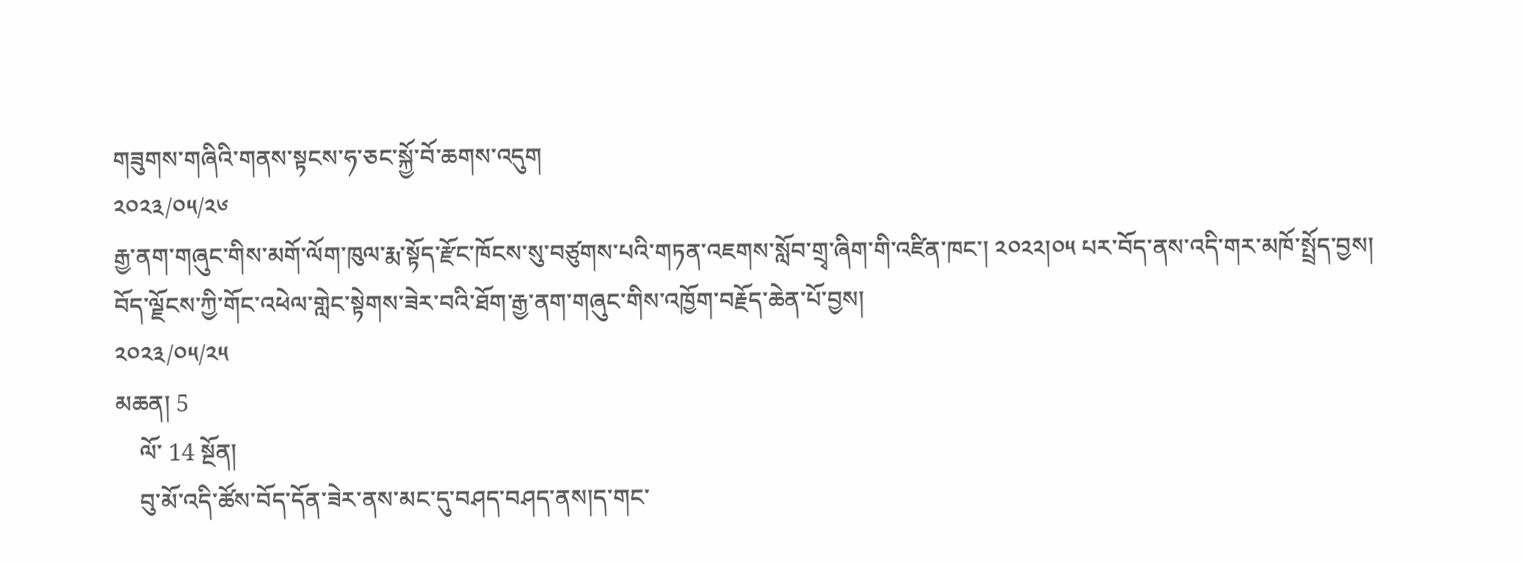གཟུགས་གཞིའི་གནས་སྟངས་ཧ་ཅང་སྐྱོ་བོ་ཆགས་འདུག
༢༠༢༣/༠༥/༢༦
རྒྱ་ནག་གཞུང་གིས་མགོ་ལོག་ཁུལ་རྨ་སྟོད་རྫོང་ཁོངས་སུ་བཙུགས་པའི་གཏན་འཇགས་སློབ་གྲྭ་ཞིག་གི་འཛིན་ཁང་། ༢༠༢༢།༠༥ པར་བོད་ནས་འདི་གར་མཁོ་སྤྲོད་བྱས།
བོད་ལྗོངས་ཀྱི་གོང་འཕེལ་གླེང་སྟེགས་ཟེར་བའི་ཐོག་རྒྱ་ནག་གཞུང་གིས་འཁྱོག་བརྗོད་ཆེན་པོ་བྱས།
༢༠༢༣/༠༥/༢༥
མཆན། 5
    ལོ་ 14 སྔོན།
    བུ་མོ་འདི་ཚོས་བོད་དོན་ཟེར་ནས་མང་དུ་བཤད་བཤད་ནས།ད་གང་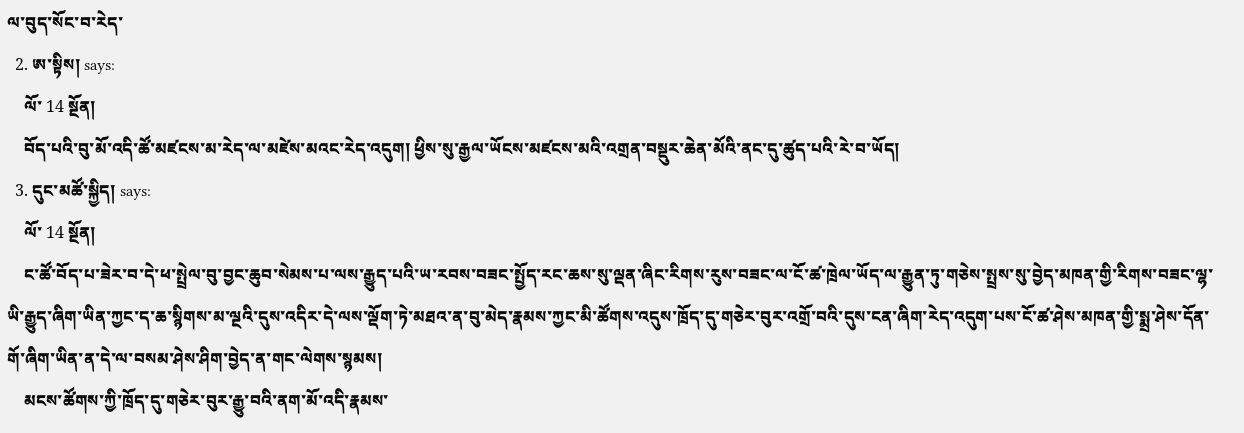ལ་བུད་སོང་བ་རེད་
  2. ཨ་སྟིས། says:
    ལོ་ 14 སྔོན།
    བོད་པའི་བུ་མོ་འདི་ཚོ་མཛངས་མ་རེད་ལ་མཛེས་མའང་རེད་འདུག། ཕྱིས་སུ་རྒྱལ་ཡོངས་མཛངས་མའི་འགྲན་བསྡུར་ཆེན་མོའི་ནང་དུ་ཚུད་པའི་རེ་བ་ཡོད།
  3. དུང་མཚོ་སྐྱིད། says:
    ལོ་ 14 སྔོན།
    ང་ཚོ་བོད་པ་ཟེར་བ་དེ་ཕ་སྤྲེལ་བུ་བྱང་ཆུབ་སེམས་པ་ལས་རྒྱུད་པའི་ཡ་རབས་བཟང་སྤྱོད་རང་ཆས་སུ་ལྡན་ཞིང་རིགས་རུས་བཟང་ལ་ངོ་ཚ་ཁྲེལ་ཡོད་ལ་རྒྱུན་ཏུ་གཅེས་སྤྲས་སུ་བྱེད་མཁན་གྱི་རིགས་བཟང་ལྷ་ཡི་རྒྱུད་ཞིག་ཡིན་ཀྱང་ད་ཆ་སྙིགས་མ་ལྔའི་དུས་འདིར་དེ་ལས་ལྡོག་ཏེ་མཐའ་ན་བུ་མེད་རྣམས་ཀྱང་མི་ཚོགས་འདུས་ཁྲོད་དུ་གཅེར་བུར་འགྲོ་བའི་དུས་ངན་ཞིག་རེད་འདུག་པས་ངོ་ཚ་ཤེས་མཁན་གྱི་སྨྲ་ཤེས་དོན་གོ་ཞིག་ཡིན་ན་དེ་ལ་བསམ་ཤེས་ཤིག་བྱེད་ན་གང་ལེགས་སྙམས།
    མངས་ཚོགས་ཀྱི་ཁྲོད་དུ་གཅེར་བུར་རྒྱུ་བའི་ནག་མོ་འདི་རྣམས་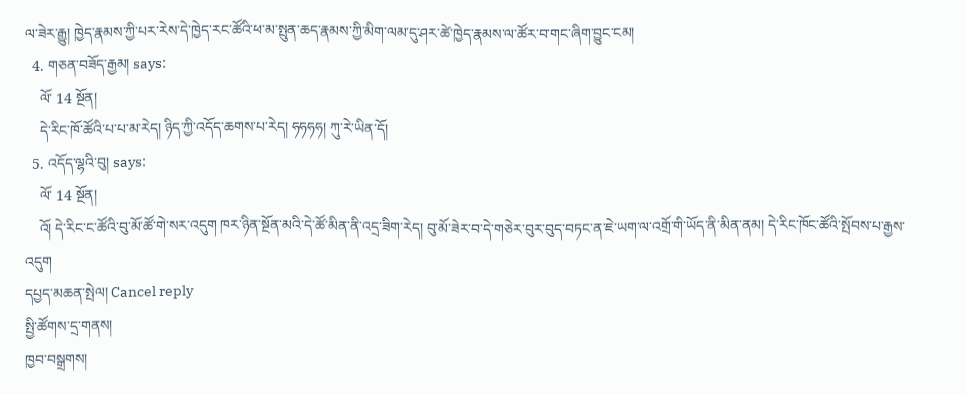ལ་ཟེར་རྒྱུ། ཁྱེད་རྣམས་ཀྱི་པར་རེས་དེ་ཁྱེད་རང་ཚོའི་ཕ་མ་སྤུན་ཆད་རྣམས་ཀྱི་མིག་ལམ་དུ་ཤར་ཚེ་ཁྱེད་རྣམས་ལ་ཚོར་བ་གང་ཞིག་བྱུང་ངམ།
  4. གཅན་བཟོད་རྒྱམ། says:
    ལོ་ 14 སྔོན།
    དེ་རིང་ཁོ་ཚོའི་པ་པ་མ་རེད། ཉིད་ཀྱི་འདོད་ཆགས་པ་རེད། ཧཧཧཧ། ཀུ་རེ་ཡིན་དོ།
  5. འདོད་ལྷའི་བུ། says:
    ལོ་ 14 སྔོན།
    འོ། དེ་རིང་ང་ཚོའི་བུ་མོ་ཚོ་གེ་སར་འདུག ཁར་ཉིན་སྔོན་མའི་དེ་ཚོ་མིན་ནི་འདྲ་ཟིག་རེད། བུ་མོ་ཟེར་བ་དེ་གཅེར་བུར་བུད་བཏང་ན་ཇེ་ཡག་ལ་འགྲོ་གི་ཡོད་ནི་མིན་ནམ། དེ་རིང་ཁོང་ཚོའི་སྤོབས་པ་རྒྱས་འདུག
དཔྱད་མཆན་སྤེལ། Cancel reply
སྤྱི་ཚོགས་དྲ་གནས།
ཁྱབ་བསྒྲགས།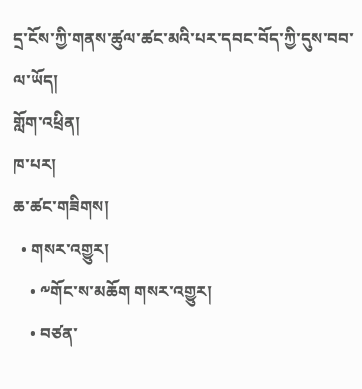དྲ་ངོས་ཀྱི་གནས་ཚུལ་ཚང་མའི་པར་དབང་བོད་ཀྱི་དུས་བབ་ལ་ཡོད།
གློག་འཕྲིན།
ཁ་པར།
ཆ་ཚང་གཟིགས།
  • གསར་འགྱུར།
    • ༸གོང་ས་མཆོག གསར་འགྱུར།
    • བཙན་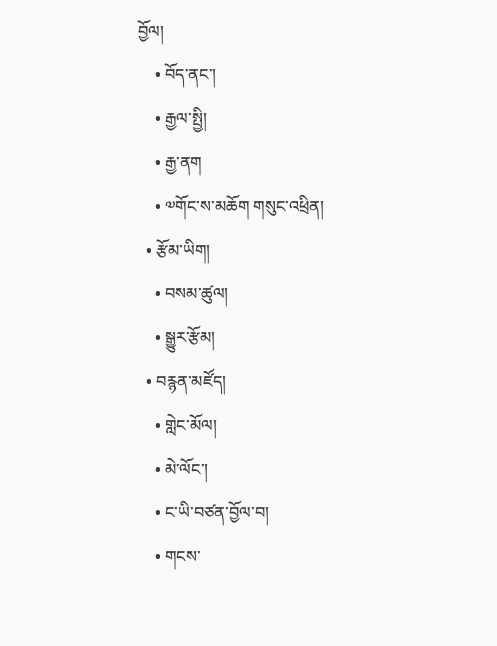བྱོལ།
    • བོད་ནང་།
    • རྒྱལ་སྤྱི།
    • རྒྱ་ནག
    • ༧གོང་ས་མཆོག གསུང་འཕྲིན།
  • རྩོམ་ཡིག།
    • བསམ་ཚུལ།
    • སྒྱུར་རྩོམ།
  • བརྙན་མཛོད།
    • གླེང་མོལ།
    • མེ་ལོང་།
    • ང་ཡི་བཙན་བྱོལ་བ།
    • གངས་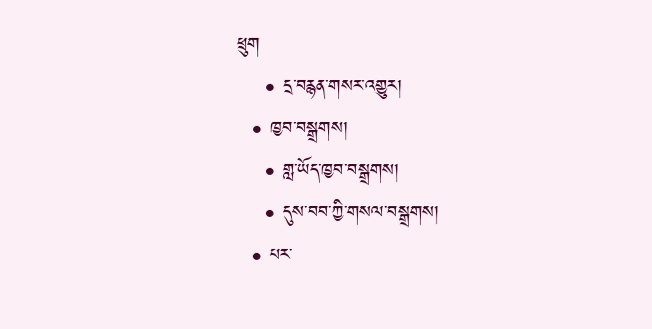ཕྲུག
    • དྲ་བརྙན་གསར་འགྱུར།
  • ཁྱབ་བསྒྲགས།
    • གླ་ཡོད་ཁྱབ་བསྒྲགས།
    • དུས་བབ་ཀྱི་གསལ་བསྒྲགས།
  • པར་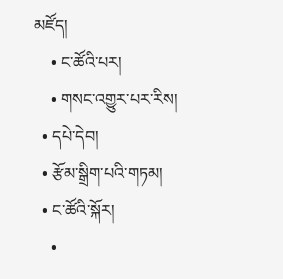མཛོད།
    • ང་ཚོའི་པར།
    • གསང་འགྱུར་པར་རིས།
  • དཔེ་དེབ།
  • རྩོམ་སྒྲིག་པའི་གཏམ།
  • ང་ཚོའི་སྐོར།
    •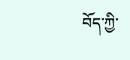བོད་ཀྱི་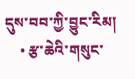དུས་བབ་ཀྱི་བྱུང་རིམ།
    • རྩ་ཆེའི་གསུང་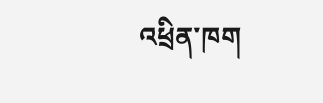འཕྲིན་ཁག